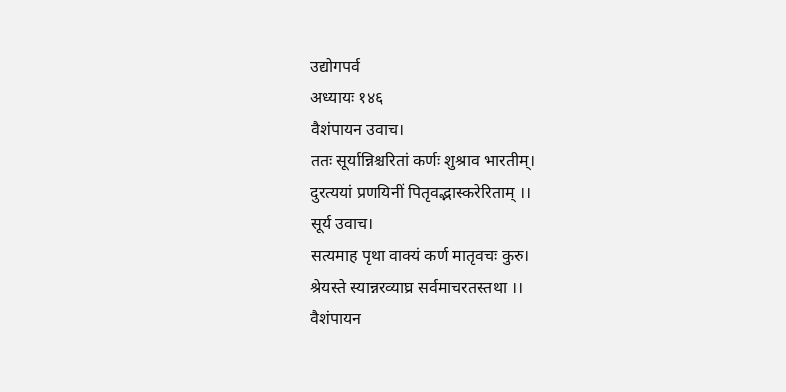उद्योगपर्व
अध्यायः १४६
वैशंपायन उवाच।
ततः सूर्यान्निश्चरितां कर्णः शुश्राव भारतीम्।
दुरत्ययां प्रणयिनीं पितृवद्भास्करेरिताम् ।।
सूर्य उवाच।
सत्यमाह पृथा वाक्यं कर्ण मातृवचः कुरु।
श्रेयस्ते स्यान्नरव्याघ्र सर्वमाचरतस्तथा ।।
वैशंपायन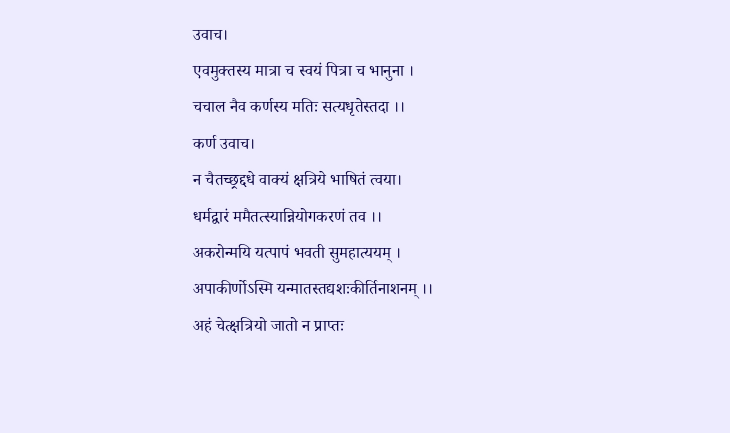उवाच।
एवमुक्तस्य मात्रा च स्वयं पित्रा च भानुना ।
चचाल नैव कर्णस्य मतिः सत्यधृतेस्तदा ।।
कर्ण उवाच।
न चैतच्छ्रद्दधे वाक्यं क्षत्रिये भाषितं त्वया।
धर्मद्वारं ममैतत्स्यान्नियोगकरणं तव ।।
अकरोन्मयि यत्पापं भवती सुमहात्ययम् ।
अपाकीर्णोऽस्मि यन्मातस्तद्यशःकीर्तिनाशनम् ।।
अहं चेत्क्षत्रियो जातो न प्राप्तः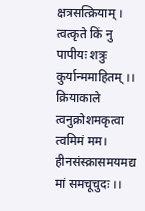क्षत्रसत्क्रियाम् ।
त्वत्कृते किं नु पापीयः शत्रुः कुर्यान्ममाहितम् ।।
क्रियाकाले त्वनुक्रोशमकृत्वा त्वमिमं मम।
हीनसंस्क्रासमयमद्य मां समचूचुदः ।।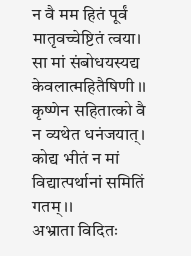न वै मम हितं पूर्वं मातृवच्चेष्टितं त्वया।
सा मां संबोधयस्यद्य केवलात्महितैषिणी ।।
कृष्णेन सहितात्को वै न व्यथेत धनंजयात्।
कोद्य भीतं न मां विद्यात्पर्थानां समितिं गतम् ।।
अभ्राता विदितः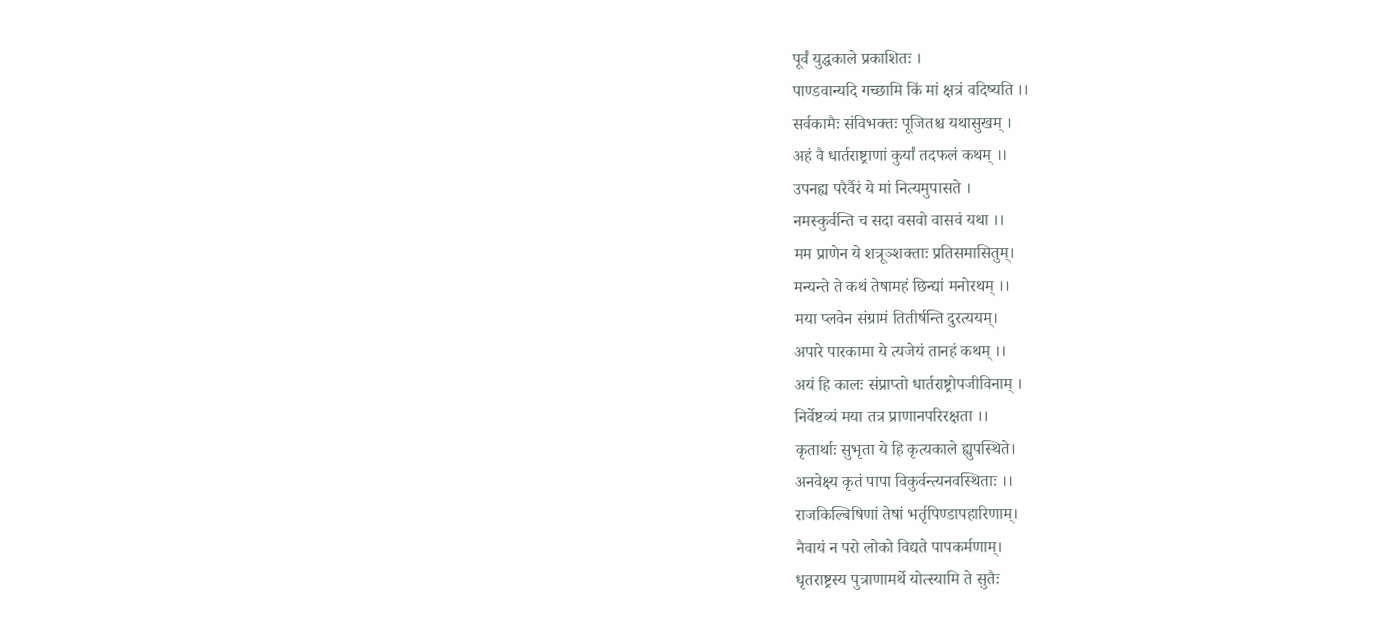पूर्वं युद्धकाले प्रकाशितः ।
पाण्डवान्यदि गच्छामि किं मां क्षत्रं वदिष्यति ।।
सर्वकामैः संविभक्तः पूजितश्च यथासुखम् ।
अहं वै धार्तराष्ट्राणां कुर्यां तदफलं कथम् ।।
उपनह्य परैर्वैरं ये मां नित्यमुपासते ।
नमस्कुर्वन्ति च सदा वसवो वासवं यथा ।।
मम प्राणेन ये शत्रूञ्शक्ताः प्रतिसमासितुम्।
मन्यन्ते ते कथं तेषामहं छिन्द्यां मनोरथम् ।।
मया प्लवेन संग्रामं तितीर्षन्ति दुरत्ययम्।
अपारे पारकामा ये त्यजेयं तानहं कथम् ।।
अयं हि कालः संप्राप्तो धार्तराष्ट्रोपजीविनाम् ।
निर्वेष्टव्यं मया तत्र प्राणानपरिरक्षता ।।
कृतार्थाः सुभृता ये हि कृत्यकाले ह्युपस्थिते।
अनवेक्ष्य कृतं पापा विकुर्वन्त्यनवस्थिताः ।।
राजकिल्बिषिणां तेषां भर्तृपिण्डापहारिणाम्।
नैवायं न परो लोको विद्यते पापकर्मणाम्।
धृतराष्ट्रस्य पुत्राणामर्थे योत्स्यामि ते सुतैः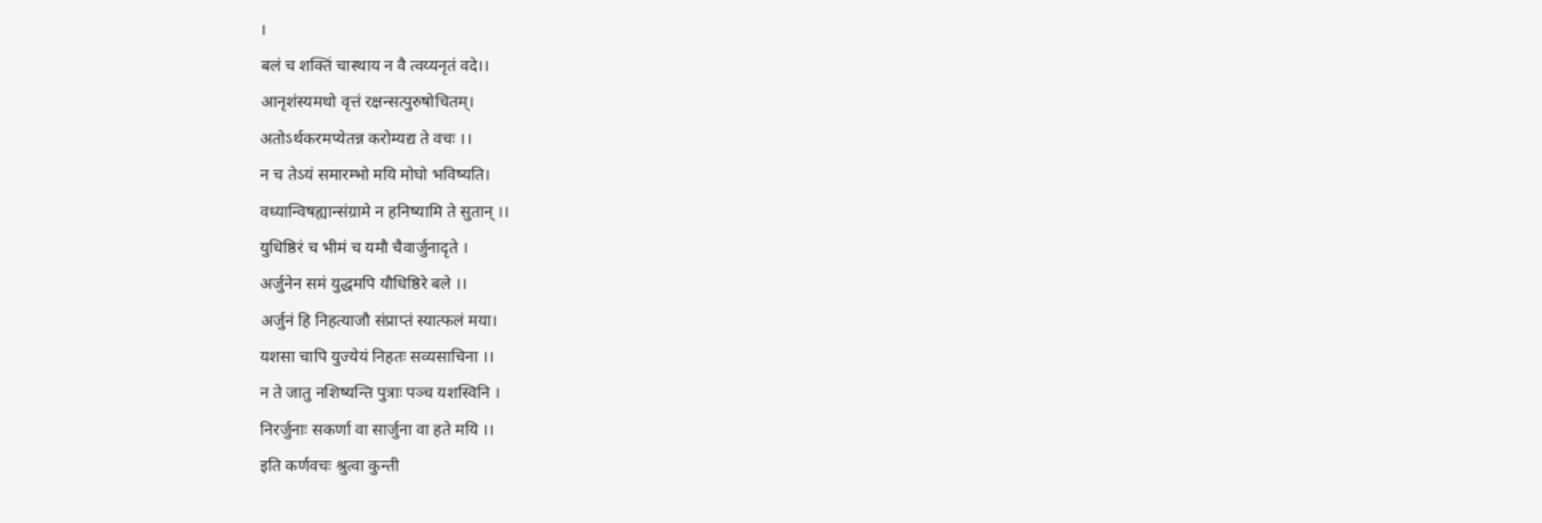।
बलं च शक्तिं चास्थाय न वै त्वय्यनृतं वदे।।
आनृशंस्यमथो वृत्तं रक्षन्सत्पुरुषोचितम्।
अतोऽर्थकरमप्येतन्न करोम्यद्य ते वचः ।।
न च तेऽयं समारम्भो मयि मोघो भविष्यति।
वध्यान्विषह्यान्संग्रामे न हनिष्यामि ते सुतान् ।।
युधिष्ठिरं च भीमं च यमौ चैवार्जुनादृते ।
अर्जुनेन समं युद्धमपि यौधिष्ठिरे बले ।।
अर्जुनं हि निहत्याजौ संप्राप्तं स्यात्फलं मया।
यशसा चापि युज्येयं निहतः सव्यसाचिना ।।
न ते जातु नशिष्यन्ति पुत्राः पञ्च यशस्विनि ।
निरर्जुनाः सकर्णा वा सार्जुना वा हते मयि ।।
इति कर्णवचः श्रुत्वा कुन्ती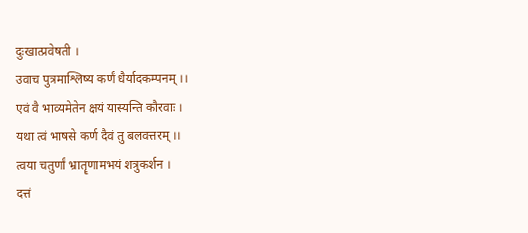दुःखात्प्रवेषती ।
उवाच पुत्रमाश्लिष्य कर्णं धैर्यादकम्पनम् ।।
एवं वै भाव्यमेतेन क्षयं यास्यन्ति कौरवाः ।
यथा त्वं भाषसे कर्ण दैवं तु बलवत्तरम् ।।
त्वया चतुर्णां भ्रातॄणामभयं शत्रुकर्शन ।
दत्तं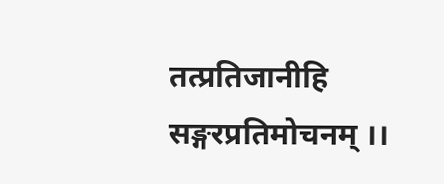तत्प्रतिजानीहि सङ्गरप्रतिमोचनम् ।।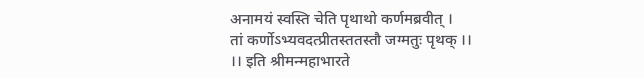अनामयं स्वस्ति चेति पृथाथो कर्णमब्रवीत् ।
तां कर्णोऽभ्यवदत्प्रीतस्ततस्तौ जग्मतुः पृथक् ।।
।। इति श्रीमन्महाभारते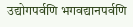उद्योगपर्वणि भगवद्यानपर्वणि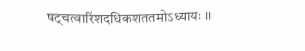षट्चत्वारिंशदधिकशततमोऽध्यायः ।।